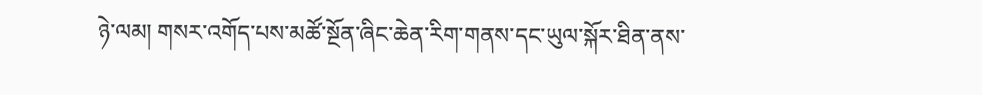ཉེ་ལམ། གསར་འགོད་པས་མཚོ་སྔོན་ཞིང་ཆེན་རིག་གནས་དང་ཡུལ་སྐོར་ཐིན་ནས་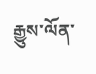རྒྱུས་ལོན་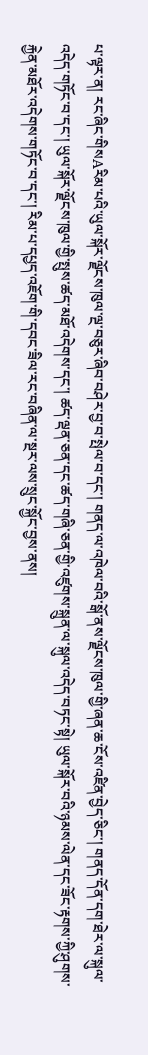པ་ལྟར་ན། རང་ཞིང་གིསAརིམ་པའི་ཡུལ་སྐོར་ལྗོངས་ཁུལ་ལྔ་བཅུར་ཞིབ་བཤེར་བྱ་བ་སྤེལ་བ་དང་། གནད་ལ་འཁེལ་བའི་སྒོ་ནས་ལྗོངས་ཁུལ་གྱི་ཞན་ཆ་ངོས་འཛིན་བྱེད་ཅིང་། གནད་དོན་དག་ཐེར་ལ་སྐུལ་འདེད་གཏོང་བ་དང་། ཡུལ་སྐོར་ལྗོངས་ཁུལ་གྱི་སྤུས་ཚད་མཐོ་འདེགས་དང་། ཚད་ལྡན་ཅན་དང་ཚད་གཞི་ཅན་གྱི་འཛུགས་སྐྲུན་ལ་སྐུལ་འདེད་བཏང་སྟེ། ཡུལ་སྐོར་བའི་ཉམས་ལེན་དང་ཟོང་རྟགས་ཀྱི་ཤུགས་རྐྱེན་མཐོར་འདེགས་གཏོང་བ་དང་། རིམ་པ་དཔྱད་འཇོག་གི་དབང་ཟིལ་རང་བཞིན་ལ་སྔར་ལས་སྲུང་སྐྱོང་བྱས་ནས།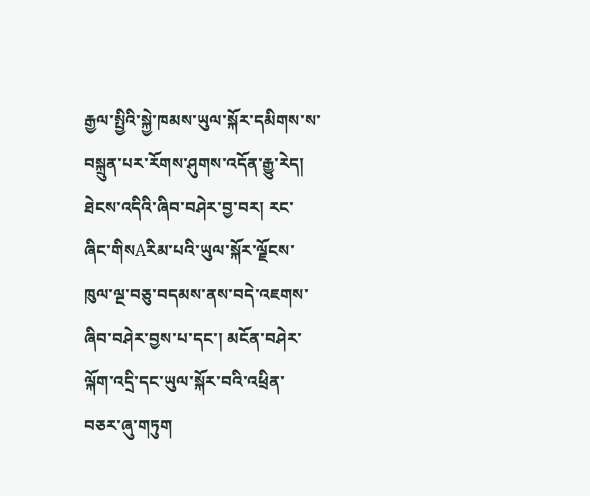རྒྱལ་སྤྱིའི་སྐྱེ་ཁམས་ཡུལ་སྐོར་དམིགས་ས་བསྐྲུན་པར་རོགས་ཤུགས་འདོན་རྒྱུ་རེད།
ཐེངས་འདིའི་ཞིབ་བཤེར་བྱ་བར། རང་ཞིང་གིསAརིམ་པའི་ཡུལ་སྐོར་ལྗོངས་ཁུལ་ལྔ་བཅུ་བདམས་ནས་བདེ་འཇགས་ཞིབ་བཤེར་བྱས་པ་དང་། མངོན་བཤེར་ལྐོག་འདྲི་དང་ཡུལ་སྐོར་བའི་འཕྲིན་བཅར་ཞུ་གཏུག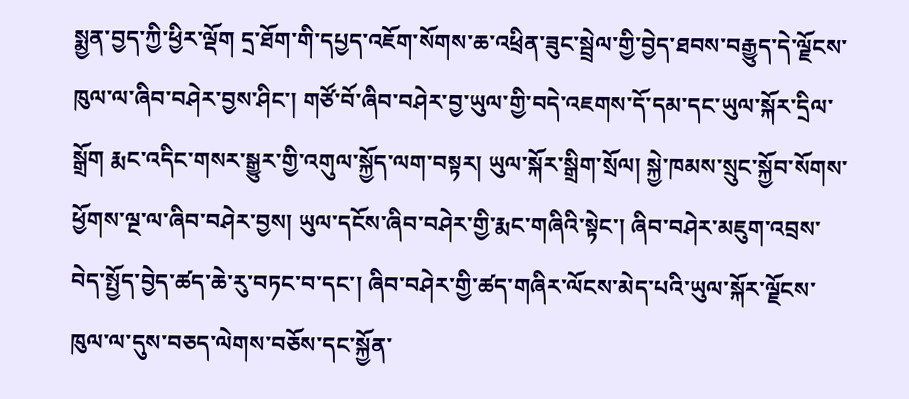སྨྱན་བྱད་ཀྱི་ཕྱིར་ལྡོག དྲ་ཐོག་གི་དཔྱད་འཇོག་སོགས་ཆ་འཕྲིན་ཟུང་སྦྲེལ་གྱི་བྱེད་ཐབས་བརྒྱུད་དེ་ལྗོངས་ཁུལ་ལ་ཞིབ་བཤེར་བྱས་ཤིང་། གཙོ་བོ་ཞིབ་བཤེར་བྱ་ཡུལ་གྱི་བདེ་འཇགས་དོ་དམ་དང་ཡུལ་སྐོར་དྲིལ་སྒྲོག རྨང་འདིང་གསར་སྒྱུར་གྱི་འགུལ་སྐྱོད་ལག་བསྟར། ཡུལ་སྐོར་སྒྲིག་སྲོལ། སྐྱེ་ཁམས་སྲུང་སྐྱོབ་སོགས་ཕྱོགས་ལྔ་ལ་ཞིབ་བཤེར་བྱས། ཡུལ་དངོས་ཞིབ་བཤེར་གྱི་རྨང་གཞིའི་སྟེང་། ཞིབ་བཤེར་མཇུག་འབྲས་བེད་སྤྱོད་བྱེད་ཚད་ཆེ་རུ་བཏང་བ་དང་། ཞིབ་བཤེར་གྱི་ཚད་གཞིར་ལོངས་མེད་པའི་ཡུལ་སྐོར་ལྗོངས་ཁུལ་ལ་དུས་བཅད་ལེགས་བཅོས་དང་སྐྱོན་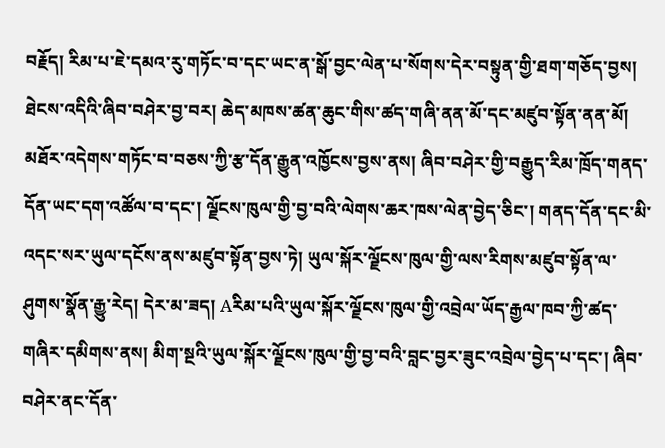བརྗོད། རིམ་པ་ཇེ་དམའ་རུ་གཏོང་བ་དང་ཡང་ན་སྒོ་བྱང་ལེན་པ་སོགས་དེར་བསྟུན་གྱི་ཐག་གཅོད་བྱས།
ཐེངས་འདིའི་ཞིབ་བཤེར་བྱ་བར། ཆེད་མཁས་ཚན་ཆུང་གིས་ཚད་གཞི་ནན་མོ་དང་མཛུབ་སྟོན་ནན་མོ། མཐོར་འདེགས་གཏོང་བ་བཅས་ཀྱི་རྩ་དོན་རྒྱུན་འཁྱོངས་བྱས་ནས། ཞིབ་བཤེར་གྱི་བརྒྱུད་རིམ་ཁྲོད་གནད་དོན་ཡང་དག་འཚོལ་བ་དང་། ལྗོངས་ཁུལ་གྱི་བྱ་བའི་ལེགས་ཆར་ཁས་ལེན་བྱེད་ཅིང་། གནད་དོན་དང་མི་འདང་སར་ཡུལ་དངོས་ནས་མཛུབ་སྟོན་བྱས་ཏེ། ཡུལ་སྐོར་ལྗོངས་ཁུལ་གྱི་ལས་རིགས་མཛུབ་སྟོན་ལ་ཤུགས་སྣོན་རྒྱུ་རེད། དེར་མ་ཟད། Aརིམ་པའི་ཡུལ་སྐོར་ལྗོངས་ཁུལ་གྱི་འབྲེལ་ཡོད་རྒྱལ་ཁབ་ཀྱི་ཚད་གཞིར་དམིགས་ནས། མིག་སྔའི་ཡུལ་སྐོར་ལྗོངས་ཁུལ་གྱི་བྱ་བའི་བླང་བྱར་ཟུང་འབྲེལ་བྱེད་པ་དང་། ཞིབ་བཤེར་ནང་དོན་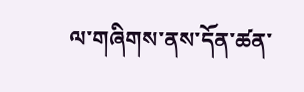ལ་གཞིགས་ནས་དོན་ཚན་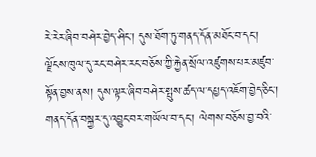རེ་རེར་ཞིབ་བཤེར་བྱེད་ཤིང་། དུས་ཐོག་ཏུ་གནད་དོན་མཐོང་བ་དང་། ལྗོངས་ཁུལ་དུ་རང་བཤེར་རང་བཅོས་ཀྱི་རྐྱེན་སྲོལ་འཛུགས་པར་མཛུབ་སྟོན་བྱས་ནས། དུས་ལྟར་ཞིབ་བཤེར་སྤུས་ཚད་ལ་དཔྱད་འཇོག་བྱེད་ཅིང་། གནད་དོན་བསྐྱར་དུ་འབྱུང་བར་གཡོལ་བ་དང་། ལེགས་བཅོས་བྱ་བའི་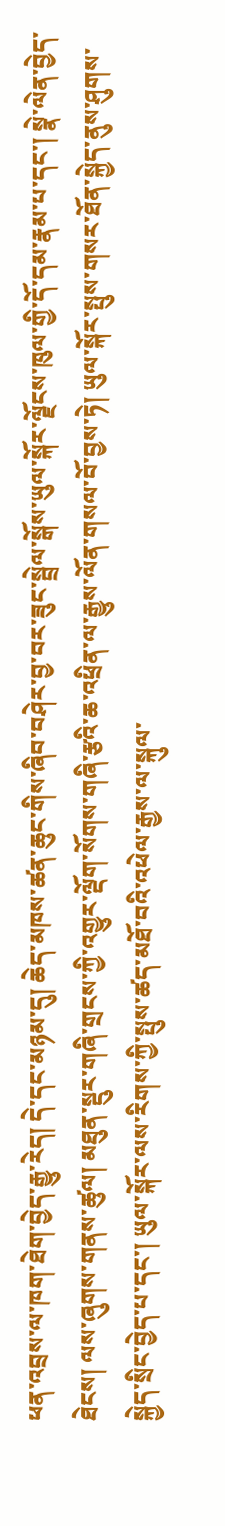ཕན་འབྲས་ལ་ཁག་ཐེག་བྱེད་རྒྱུ་རེད། དེ་དང་མཉམ་དུ། ཆེད་མཁས་ཚན་ཆུང་གིས་ཞིབ་བཤེར་བྱ་བར་ཟུང་སྦྲེལ་སྒོས་ཡུལ་སྐོར་ལྗོངས་ཁུལ་གྱི་དོ་དམ་རྣམ་པ་དང་། སྣེ་ལེན་བྱེད་ཐེངས། ལས་ཞུགས་གནས་ཚུལ། མཐུན་སྡུར་གཞི་གྲངས་ཀྱི་འགྱུར་ལྡོག་སོགས་གཞི་རྩའི་ཆ་འཕྲིན་ལ་རྒྱུས་ལོན་གསལ་བོ་བྱས་ཏེ། ཡུལ་སྐོར་སྤུས་གསར་ཐོན་སྐྱེད་ནུས་ཤུགས་སྐྱེད་སྲིང་བྱེད་པ་དང་། ཡུལ་སྐོར་ལས་རིགས་ཀྱི་སྤུས་ཚད་མཐོ་བའི་འཕེལ་རྒྱས་ལ་སྐུལ་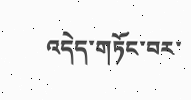འདེད་གཏོང་བར་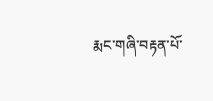རྨང་གཞི་བརྟན་པོ་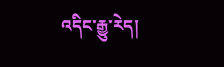འདིང་རྒྱུ་རེད།